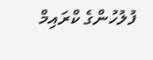ފުލުހުންގެ ކްރައިމް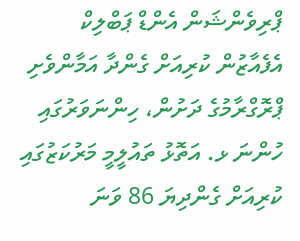ޕްރިވެންޝަން އެންޑް ޕަބްލިކް އެފެއާޒުން ކުރިއަށް ގެންދާ އަމާންވެށި ޕްރޮގްރާމުގެ ދަށުން، ހިންނަވަރުގައި ހުންނަ ޅ. އަތޮޅު ތައުލީމީ މަރުކަޒުގައި ކުރިއަށް ގެންދިޔަ 86 ވަނަ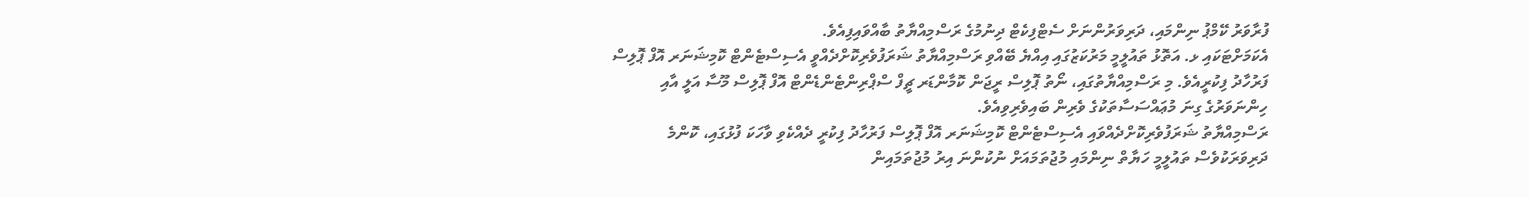ފުރާވަރު ކޭމްޕު ނިންމައި، ދަރިވަރުންނަށް ސެޓްފިކެޓް ދިނުމުގެ ރަސްމިއްޔާތު ބާއްވައިފިއެވެ.
އެކަމަށްޓަކައި ޅ. އަތޮޅު ތައުލީމީ މަރުކަޒުގައި އިއްޔެ ބޭއްވި ރަސްމިއްޔާތު ޝަރަފުވެރިކޮށްދެއްވީ އެސިސްޓެންޓް ކޮމިޝަނަރ އޮފް ޕޮލިސް ފަރުހާދު ފިކުރީއެވެ. މި ރަސްމިއްޔާތުގައި، ނޯތު ޕޮލިސް ރީޖަން ކޮމާންޑަރ ޗީފް ސްޕްރިންޓެންޑެންޓް އޮފް ޕޮލިސް މޫސާ އަލީ އާއި ހިންނަވަރުގެ ގިނަ މުޢައްސަސާތަކުގެ ވެރިން ބައިވެރިވިއެވެ.
ރަސްމިއްޔާތު ޝަރަފުވެރިކޮށްދެއްވައި އެސިސްޓެންޓް ކޮމިޝަނަރ އޮފް ޕޮލިސް ފަރުހާދު ފިކުރީ ދެއްކެވި ވާހަކަ ފުޅުގައި، ކޮންމެ ދަރިވަރަކުވެސް ތައުލީމީ ހަޔާތް ނިންމައި މުޖުތަމައަށް ނުކުންނަ އިރު މުޖުތަމައިން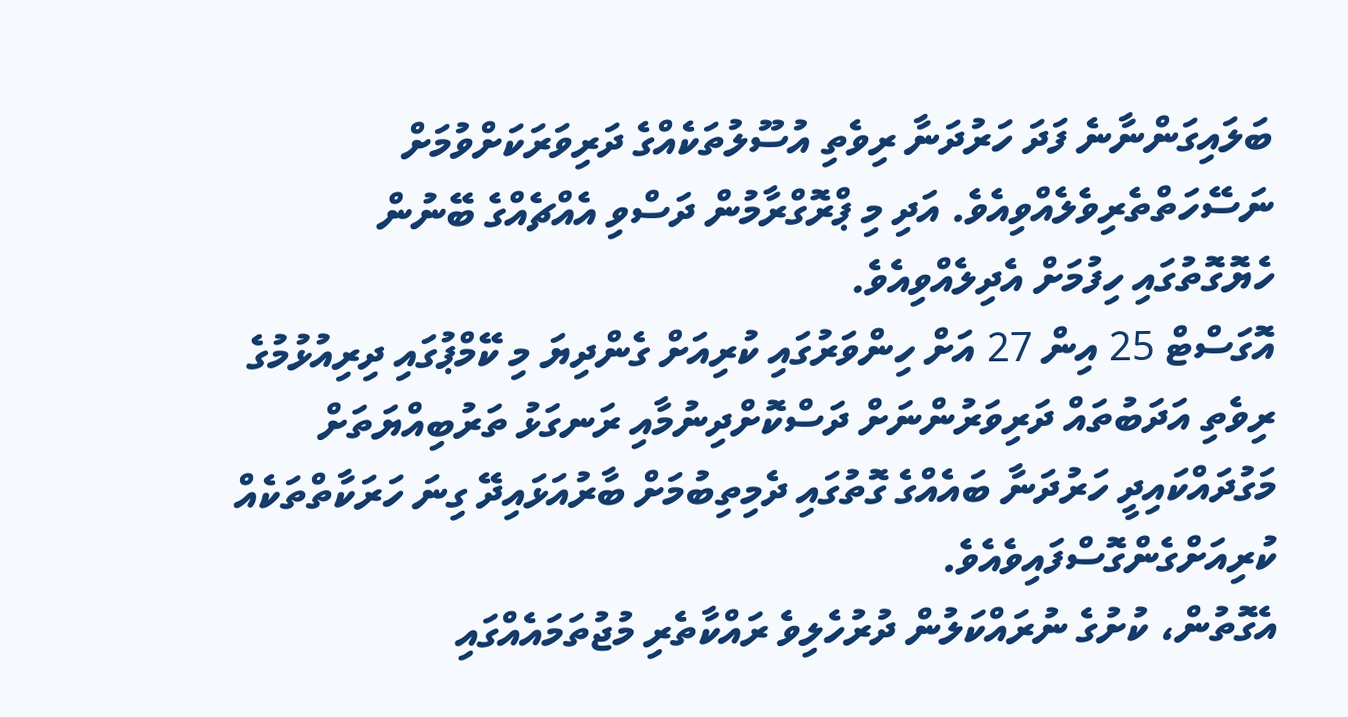ބަލައިގަންނާނެ ފަދަ ހަރުދަނާ ރިވެތި އުސޫލުތަކެއްގެ ދަރިވަރަކަށްވުމަށް ނަސޭހަތްތެރިވެލެއްވިއެވެ. އަދި މި ޕްރޮގްރާމުން ދަސްވި އެއްޗެއްގެ ބޭނުން ހެޔޮގޮތުގައި ހިފުމަށް އެދިލެއްވިއެވެ.
އޮގަސްޓް 25 އިން 27 އަށް ހިންވަރުގައި ކުރިއަށް ގެންދިޔަ މި ކޭމްޕުގައި ދިރިއުޅުމުގެ ރިވެތި އަދަބުތައް ދަރިވަރުންނަށް ދަސްކޮށްދިނުމާއި ރަނގަޅު ތަރުބިއްޔަތަށް މަގުދައްކައިދީ ހަރުދަނާ ބައެއްގެ ގޮތުގައި ދެމިތިބުމަށް ބާރުއަޅައިދޭ ގިނަ ހަރަކާތްތަކެއް ކުރިއަށްގެންގޮސްފައިވެއެވެ.
އެގޮތުން، ކުށުގެ ނުރައްކަލުން ދުރުހެލިވެ ރައްކާތެރި މުޖުތަމައެއްގައި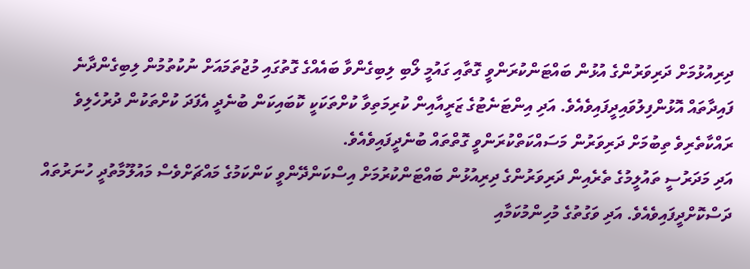ދިރިއުޅުމަށް ދަރިވަރުންގެ އުޅުން ބައްޓަންކުރަންވީ ގޮތާއި ގައުމީ ލޯބި ލިބިގެންވާ ބައެއްގެ ގޮތުގައި މުޖުތަމައަށް ނުކުތުމުން ލިބިގެންދާނެ ފައިދާތައް އޮޅުންފިލުވައިދީފައިވެއެވެ. އަދި އިންޓަނެޓުގެ ޒަރީއާއިން ކުރިމަތިވާ ކުށްތަކަކީ ކޮބައިކަން ބުނެދީ އެފަދަ ކުށްތަކުން ދުރުހެލިވެ ރައްކާތެރިވެ ތިބުމަށް ދަރިވަރުން މަސައްކަތްކުރަންވީ ގޮތްތައް ބުނެދީފައިވެއެވެ.
އަދި މަދަރުސީ ތައުލީމުގެ ތެރެއިން ދަރިވަރުންގެ ދިރިއުޅުން ބައްޓަންކުރުމަށް އިސްކަންދޭންވީ ކަންކަމުގެ މައްޗަށްވެސް މައުލޫމާތުދީ ހުނަރުތައް ދަސްކޮށްދީފައިވެއެވެ. އަދި ވަގުތުގެ މުހިންމުކަމާއި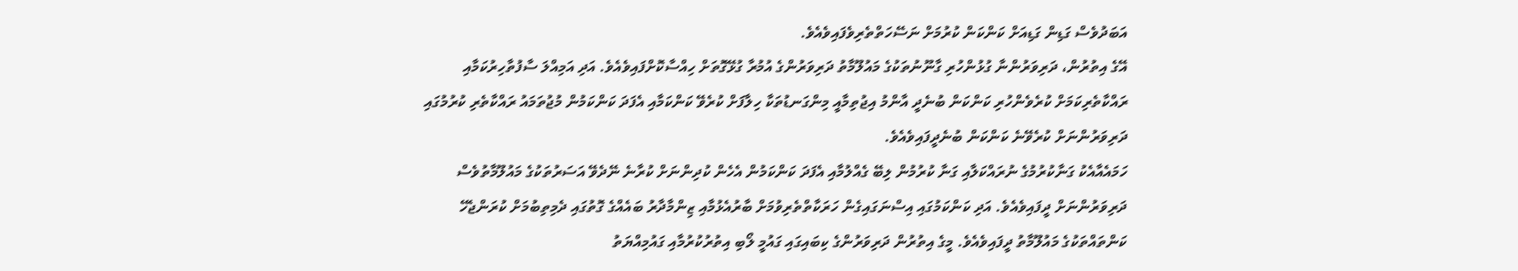އަބަދުވެސް ގަޑިން ގަޑިއަށް ކަންކަން ކުރުމަށް ނަސޭހަތްތެރިވެފައިވެއެވެ.
އޭގެ އިތުރުން، ދަރިވަރުންނާ ގުޅުންހުރި ގާނޫނުތަކުގެ މައުލޫމާތު ދަރިވަރުންގެ އުމުރާ ގުޅޭގޮތަށް ހިއްސާކޮށްފައިވެއެވެ. އަދި އަމިއްލަ ސާފުތާހިރުކަމާއި ރައްކާތެރިކަމަށް ކުރެވެންހުރި ކަންކަން ބުނެދީ އާންމު އިޖުތިމާއީ މިންގަނޑުތަކާ ހިލާފަށް ކުރެވޭ ކަންކަމާއި އެފަދަ ކަންކަމުން މުޖުތަމައު ރައްކާތެރި ކުރުމުގައި ދަރިވަރުންނަށް ކުރެވޭނެ ކަންކަން ބުނެދީފައިވެއެވެ.
ހަމައެއާއެކު ގަނާކުރުމުގެ ނުރައްކަލާއި ގަނާ ކުރުމުން ލިބޭ ގެއްލުމާއި އެފަދަ ކަންކަމުން އެހެން ކުދިންނަށް ކުރާނެ ނޭދެވޭ އަސަރުތަކުގެ މައުލޫމާތުވެސް ދަރިވަރުންނަށް ދީފައިވެއެވެ. އަދި ކަންކަމުގައި އިސްނަގައިގެން ހަރަކާތްތެރިވުމަށް ބާރުއެޅުމާއި ޒިންމާދާރު ބައެއްގެ ގޮތުގައި ދެމިތިބުމަށް ކުރަންޖެހޭ ކަންތައްތަކުގެ މައުލޫމާތު ދީފައިވެއެވެ. މީގެ އިތުރުން ދަރިވަރުންގެ ކިބައިގައި ގައުމީ ލޯބި އިތުރުކުރުމާއި ގައުމިއްޔަތު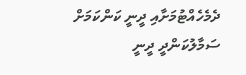ދެމެހެއްޓުމަށާއި ދީނީ ކަންކަމަށް ސަމާލުކަންދީ ދީނީ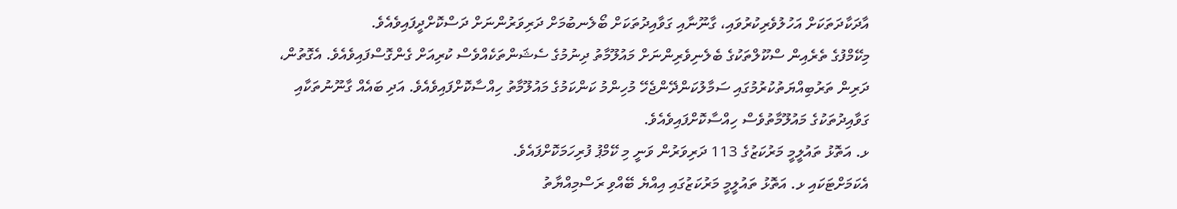އާދަކާދަތަކަށް އަހުލުވެރިކުރުވައި، ގާނޫނާއި ގަވާއިދުތަކަށް ބޯލެނބުމަށް ދަރިވަރުންނަށް ދަސްކޮށްދީފައިވެއެވެ.
މިކޭމްފުގެ ތެރެއިން ސްކޫލްތަކުގެ ބެލެނިވެރިންނަށް މައުލޫމާތު ދިނުމުގެ ސެޝަންތަކެއްވެސް ކުރިއަށް ގެންގޮސްފައިވެއެވެ. އެގޮތުން، ދަރިން ތަރުބިއްޔަތުކުރުމުގައި ސަމާލުކަންދޭންޖެހޭ މުހިންމު ކަންކަމުގެ މައުލޫމާތު ހިއްސާކޮށްފައިވެއެވެ. އަދި ބައެއް ގާނޫނުތަކާއި ގަވާއިދުތަކުގެ މައުލޫމާތުވެސް ހިއްސާކޮށްފައިވެއެވެ.
ޅ. އަތޮޅު ތައުލީމީ މަރުކަޒުގެ 113 ދަރިވަރުން ވަނީ މި ކޭމްޕު ފުރިހަމަކޮށްފައެވެ.
އެކަމަށްޓަކައި ޅ. އަތޮޅު ތައުލީމީ މަރުކަޒުގައި އިއްޔެ ބޭއްވި ރަސްމިއްޔާތު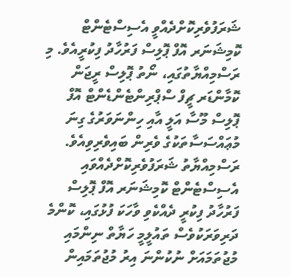ޝަރަފުވެރިކޮށްދެއްވީ އެސިސްޓެންޓް ކޮމިޝަނަރ އޮފް ޕޮލިސް ފަރުހާދު ފިކުރީއެވެ. މި ރަސްމިއްޔާތުގައި، ނޯތު ޕޮލިސް ރީޖަން ކޮމާންޑަރ ޗީފް ސްޕްރިންޓެންޑެންޓް އޮފް ޕޮލިސް މޫސާ އަލީ އާއި ހިންނަވަރުގެ ގިނަ މުޢައްސަސާތަކުގެ ވެރިން ބައިވެރިވިއެވެ.
ރަސްމިއްޔާތު ޝަރަފުވެރިކޮށްދެއްވައި އެސިސްޓެންޓް ކޮމިޝަނަރ އޮފް ޕޮލިސް ފަރުހާދު ފިކުރީ ދެއްކެވި ވާހަކަ ފުޅުގައި، ކޮންމެ ދަރިވަރަކުވެސް ތައުލީމީ ހަޔާތް ނިންމައި މުޖުތަމައަށް ނުކުންނަ އިރު މުޖުތަމައިން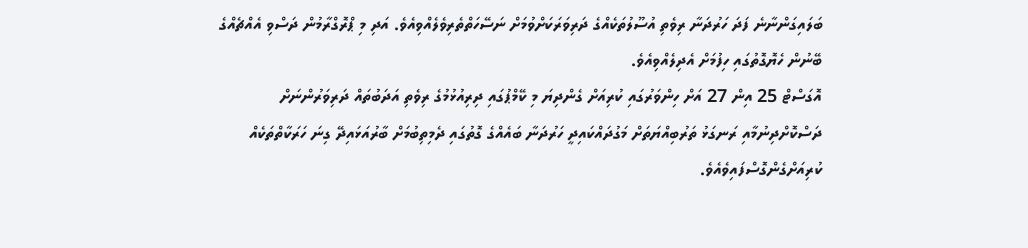ބަލައިގަންނާނެ ފަދަ ހަރުދަނާ ރިވެތި އުސޫލުތަކެއްގެ ދަރިވަރަކަށްވުމަށް ނަސޭހަތްތެރިވެލެއްވިއެވެ. އަދި މި ޕްރޮގްރާމުން ދަސްވި އެއްޗެއްގެ ބޭނުން ހެޔޮގޮތުގައި ހިފުމަށް އެދިލެއްވިއެވެ.
އޮގަސްޓް 25 އިން 27 އަށް ހިންވަރުގައި ކުރިއަށް ގެންދިޔަ މި ކޭމްޕުގައި ދިރިއުޅުމުގެ ރިވެތި އަދަބުތައް ދަރިވަރުންނަށް ދަސްކޮށްދިނުމާއި ރަނގަޅު ތަރުބިއްޔަތަށް މަގުދައްކައިދީ ހަރުދަނާ ބައެއްގެ ގޮތުގައި ދެމިތިބުމަށް ބާރުއަޅައިދޭ ގިނަ ހަރަކާތްތަކެއް ކުރިއަށްގެންގޮސްފައިވެއެވެ.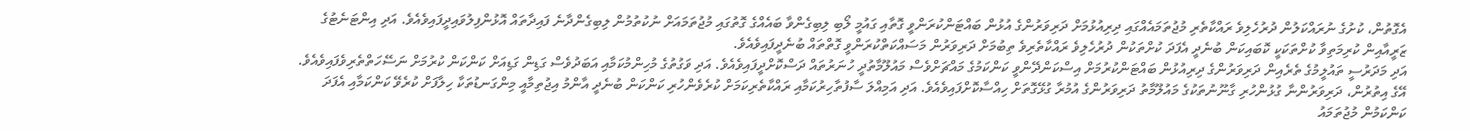އެގޮތުން، ކުށުގެ ނުރައްކަލުން ދުރުހެލިވެ ރައްކާތެރި މުޖުތަމައެއްގައި ދިރިއުޅުމަށް ދަރިވަރުންގެ އުޅުން ބައްޓަންކުރަންވީ ގޮތާއި ގައުމީ ލޯބި ލިބިގެންވާ ބައެއްގެ ގޮތުގައި މުޖުތަމައަށް ނުކުތުމުން ލިބިގެންދާނެ ފައިދާތައް އޮޅުންފިލުވައިދީފައިވެއެވެ. އަދި އިންޓަނެޓުގެ ޒަރީއާއިން ކުރިމަތިވާ ކުށްތަކަކީ ކޮބައިކަން ބުނެދީ އެފަދަ ކުށްތަކުން ދުރުހެލިވެ ރައްކާތެރިވެ ތިބުމަށް ދަރިވަރުން މަސައްކަތްކުރަންވީ ގޮތްތައް ބުނެދީފައިވެއެވެ.
އަދި މަދަރުސީ ތައުލީމުގެ ތެރެއިން ދަރިވަރުންގެ ދިރިއުޅުން ބައްޓަންކުރުމަށް އިސްކަންދޭންވީ ކަންކަމުގެ މައްޗަށްވެސް މައުލޫމާތުދީ ހުނަރުތައް ދަސްކޮށްދީފައިވެއެވެ. އަދި ވަގުތުގެ މުހިންމުކަމާއި އަބަދުވެސް ގަޑިން ގަޑިއަށް ކަންކަން ކުރުމަށް ނަސޭހަތްތެރިވެފައިވެއެވެ.
އޭގެ އިތުރުން، ދަރިވަރުންނާ ގުޅުންހުރި ގާނޫނުތަކުގެ މައުލޫމާތު ދަރިވަރުންގެ އުމުރާ ގުޅޭގޮތަށް ހިއްސާކޮށްފައިވެއެވެ. އަދި އަމިއްލަ ސާފުތާހިރުކަމާއި ރައްކާތެރިކަމަށް ކުރެވެންހުރި ކަންކަން ބުނެދީ އާންމު އިޖުތިމާއީ މިންގަނޑުތަކާ ހިލާފަށް ކުރެވޭ ކަންކަމާއި އެފަދަ ކަންކަމުން މުޖުތަމައު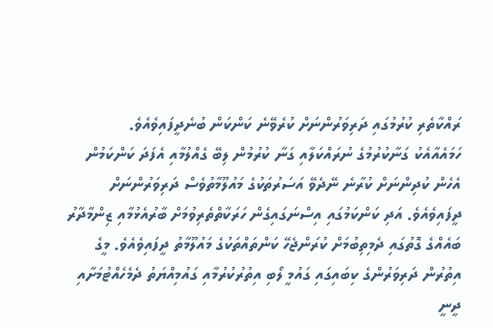ރައްކާތެރި ކުރުމުގައި ދަރިވަރުންނަށް ކުރެވޭނެ ކަންކަން ބުނެދީފައިވެއެވެ.
ހަމައެއާއެކު ގަނާކުރުމުގެ ނުރައްކަލާއި ގަނާ ކުރުމުން ލިބޭ ގެއްލުމާއި އެފަދަ ކަންކަމުން އެހެން ކުދިންނަށް ކުރާނެ ނޭދެވޭ އަސަރުތަކުގެ މައުލޫމާތުވެސް ދަރިވަރުންނަށް ދީފައިވެއެވެ. އަދި ކަންކަމުގައި އިސްނަގައިގެން ހަރަކާތްތެރިވުމަށް ބާރުއެޅުމާއި ޒިންމާދާރު ބައެއްގެ ގޮތުގައި ދެމިތިބުމަށް ކުރަންޖެހޭ ކަންތައްތަކުގެ މައުލޫމާތު ދީފައިވެއެވެ. މީގެ އިތުރުން ދަރިވަރުންގެ ކިބައިގައި ގައުމީ ލޯބި އިތުރުކުރުމާއި ގައުމިއްޔަތު ދެމެހެއްޓުމަށާއި ދީނީ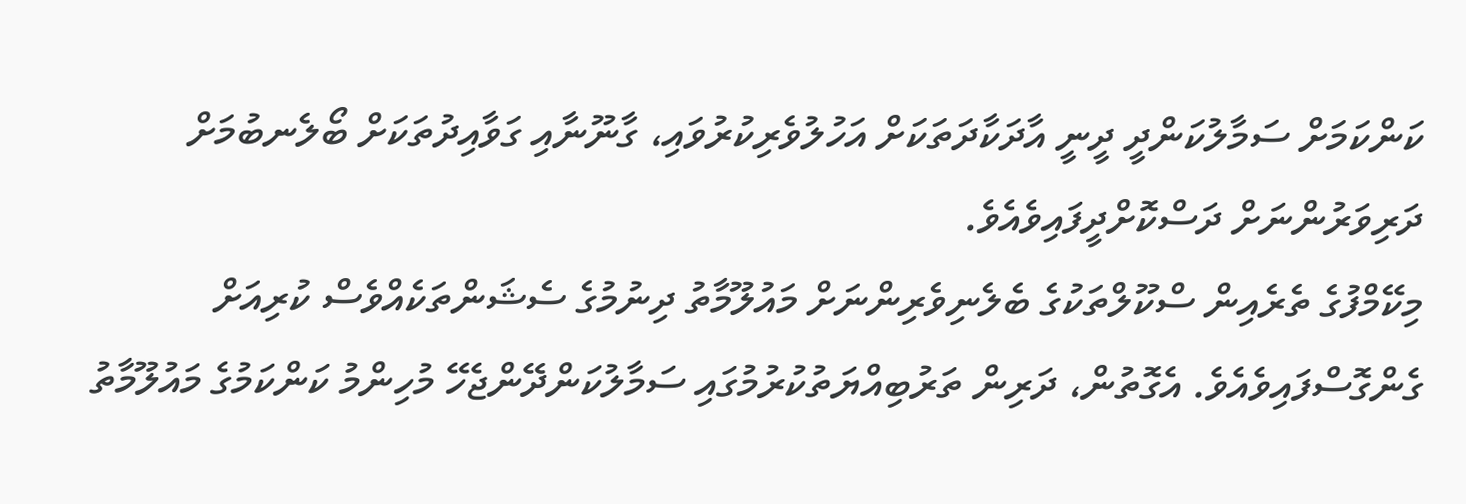ކަންކަމަށް ސަމާލުކަންދީ ދީނީ އާދަކާދަތަކަށް އަހުލުވެރިކުރުވައި، ގާނޫނާއި ގަވާއިދުތަކަށް ބޯލެނބުމަށް ދަރިވަރުންނަށް ދަސްކޮށްދީފައިވެއެވެ.
މިކޭމްފުގެ ތެރެއިން ސްކޫލްތަކުގެ ބެލެނިވެރިންނަށް މައުލޫމާތު ދިނުމުގެ ސެޝަންތަކެއްވެސް ކުރިއަށް ގެންގޮސްފައިވެއެވެ. އެގޮތުން، ދަރިން ތަރުބިއްޔަތުކުރުމުގައި ސަމާލުކަންދޭންޖެހޭ މުހިންމު ކަންކަމުގެ މައުލޫމާތު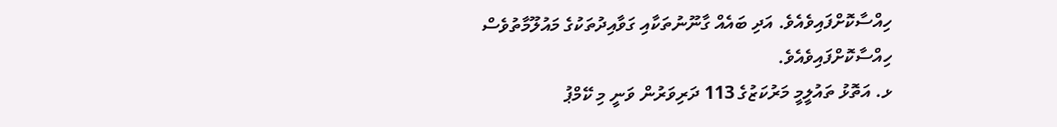ހިއްސާކޮށްފައިވެއެވެ. އަދި ބައެއް ގާނޫނުތަކާއި ގަވާއިދުތަކުގެ މައުލޫމާތުވެސް ހިއްސާކޮށްފައިވެއެވެ.
ޅ. އަތޮޅު ތައުލީމީ މަރުކަޒުގެ 113 ދަރިވަރުން ވަނީ މި ކޭމްޕު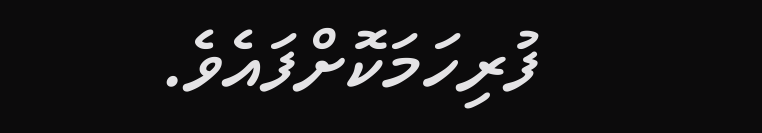ފުރިހަމަކޮށްފައެވެ.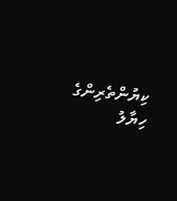ކިޔުންތެރިންގެ ހިޔާލު